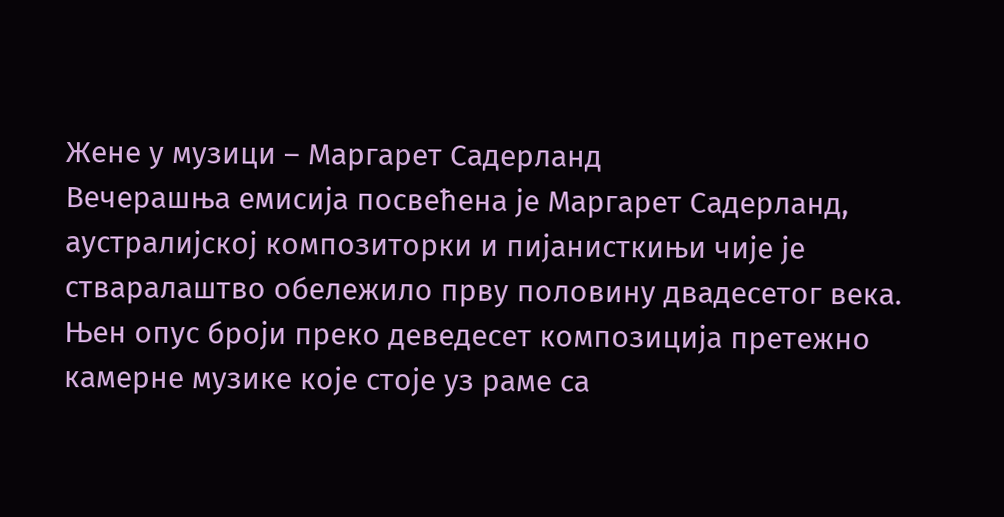Жене у музици – Маргарет Садерланд
Вечерашња емисија посвећена је Маргарет Садерланд, аустралијској композиторки и пијанисткињи чије је стваралаштво обележило прву половину двадесетог века. Њен опус броји преко деведесет композиција претежно камерне музике које стоје уз раме са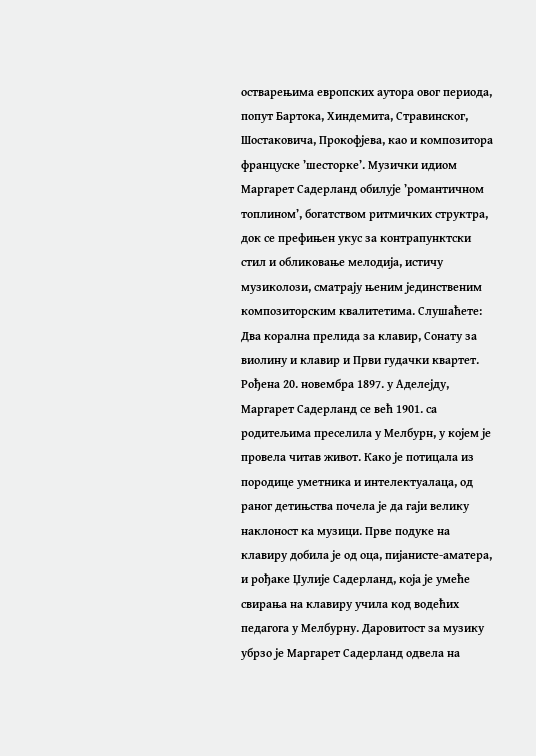остварењима европских аутора овог периода, попут Бартока, Хиндемита, Стравинског, Шостаковича, Прокофјева, као и композитора француске ’шесторке’. Музички идиом Маргарет Садерланд обилује ’романтичном топлином’, богатством ритмичких структра, док се префињен укус за контрапунктски стил и обликовање мелодија, истичу музиколози, сматрају њеним јединственим композиторским квалитетима. Слушаћете: Два корална прелида за клавир, Сонату за виолину и клавир и Први гудачки квартет.
Рођена 20. новембра 1897. у Аделејду, Маргарет Садерланд се већ 1901. са родитељима преселила у Мелбурн, у којем је провела читав живот. Како је потицала из породице уметника и интелектуалаца, од раног детињства почела је да гаји велику наклоност ка музици. Прве подуке на клавиру добила је од оца, пијанисте-аматера, и рођаке Џулије Садерланд, која је умеће свирања на клавиру учила код водећих педагога у Мелбурну. Даровитост за музику убрзо је Маргарет Садерланд одвела на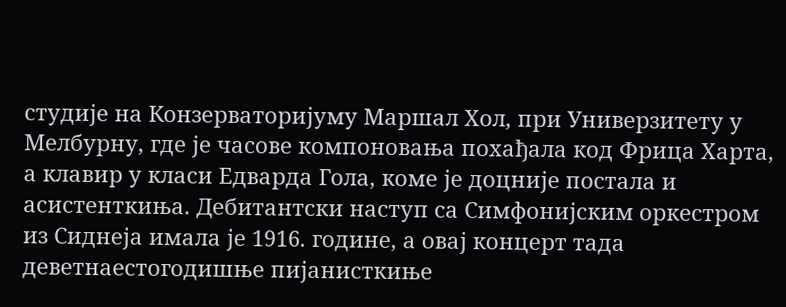студије на Конзерваторијуму Маршал Хол, при Универзитету у Мелбурну, где је часове компоновања похађала код Фрица Харта, а клавир у класи Едварда Гола, коме је доцније постала и асистенткиња. Дебитантски наступ са Симфонијским оркестром из Сиднеја имала је 1916. године, а овај концерт тада деветнаестогодишње пијанисткиње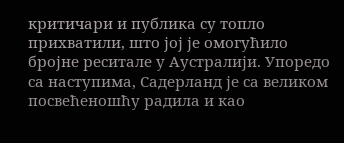критичари и публика су топло прихватили, што јој је омогућило бројне реситале у Аустралији. Упоредо са наступима, Садерланд је са великом посвећеношћу радила и као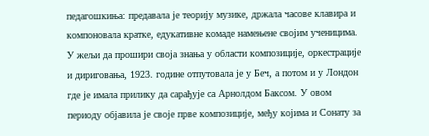педагошкиња: предавала је теорију музике, држала часове клавира и компоновала кратке, едукативне комаде намењене својим ученицима.
У жељи да прошири своја знања у области композиције, оркестрације и дириговања, 1923. године отпутовала је у Беч, а потом и у Лондон где је имала прилику да сарађује са Арнолдом Баксом. У овом периоду објавила је своје прве композиције, међу којима и Сонату за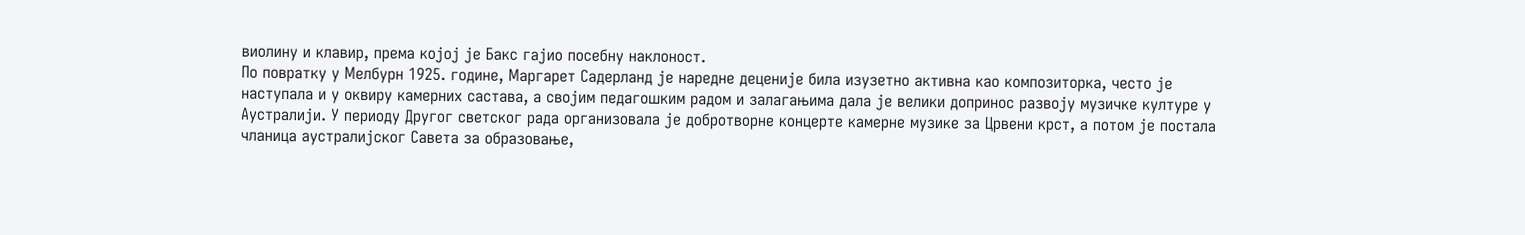виолину и клавир, према којој је Бакс гајио посебну наклоност.
По повратку у Мелбурн 1925. године, Маргарет Садерланд је наредне деценије била изузетно активна као композиторка, често је наступала и у оквиру камерних састава, а својим педагошким радом и залагањима дала је велики допринос развоју музичке културе у Аустралији. У периоду Другог светског рада организовала је добротворне концерте камерне музике за Црвени крст, а потом је постала чланица аустралијског Савета за образовање,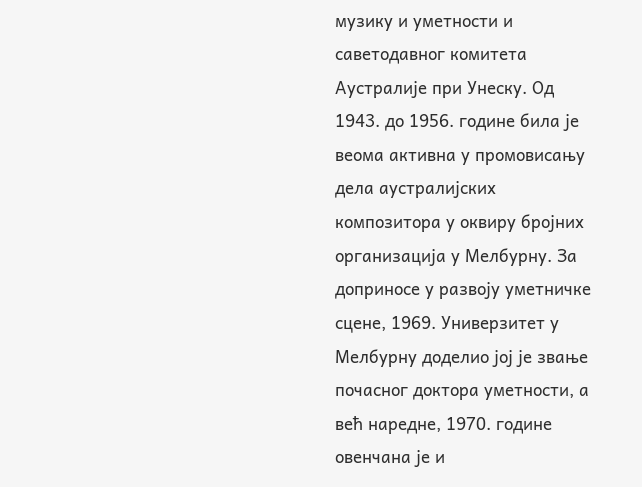музику и уметности и саветодавног комитета Аустралије при Унеску. Од 1943. до 1956. године била је веома активна у промовисању дела аустралијских композитора у оквиру бројних организација у Мелбурну. За доприносе у развоју уметничке сцене, 1969. Универзитет у Мелбурну доделио јој је звање почасног доктора уметности, а већ наредне, 1970. године овенчана је и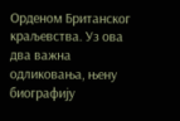Орденом Британског краљевства. Уз ова два важна одликовања, њену биографију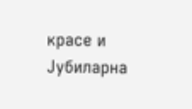красе и Јубиларна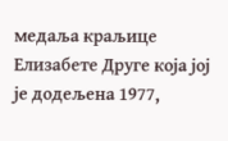медаља краљице Елизабете Друге која јој је додељена 1977,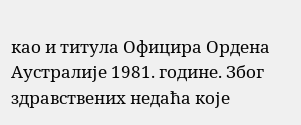као и титула Официра Ордена Аустралије 1981. године. Због здравствених недаћа које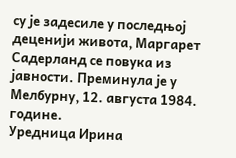су је задесиле у последњој деценији живота, Маргарет Садерланд се повука из јавности. Преминула је у Мелбурну, 12. августа 1984. године.
Уредница Ирина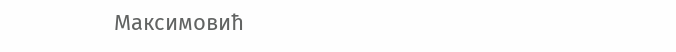Максимовић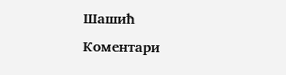Шашић
Коментари